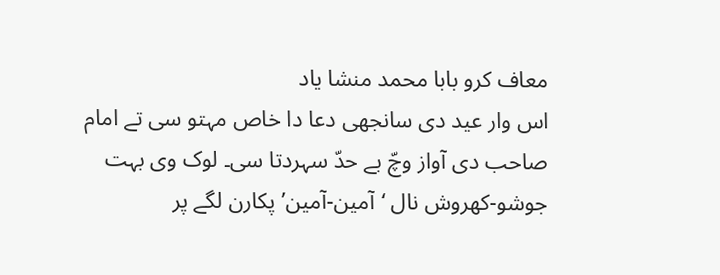معاف کرو بابا محمد منشا یاد
اس وار عید دی سانجھی دعا دا خاص مہتو سی تے امام صاحب دی آواز وچّ بے حدّ سہردتا سی۔ لوک وی بہت جوشو-کھروش نال ‘آمین-آمین’ پکارن لگے پر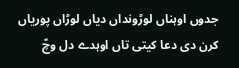جدوں اوہناں لوڑونداں دیاں لوڑاں پوریاں کرن دی دعا کیتی تاں اوہدے دل وچّ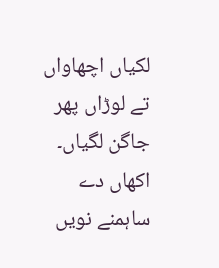لکیاں اچھاواں تے لوڑاں پھر جاگن لگیاں۔ اکھاں دے ساہمنے نویں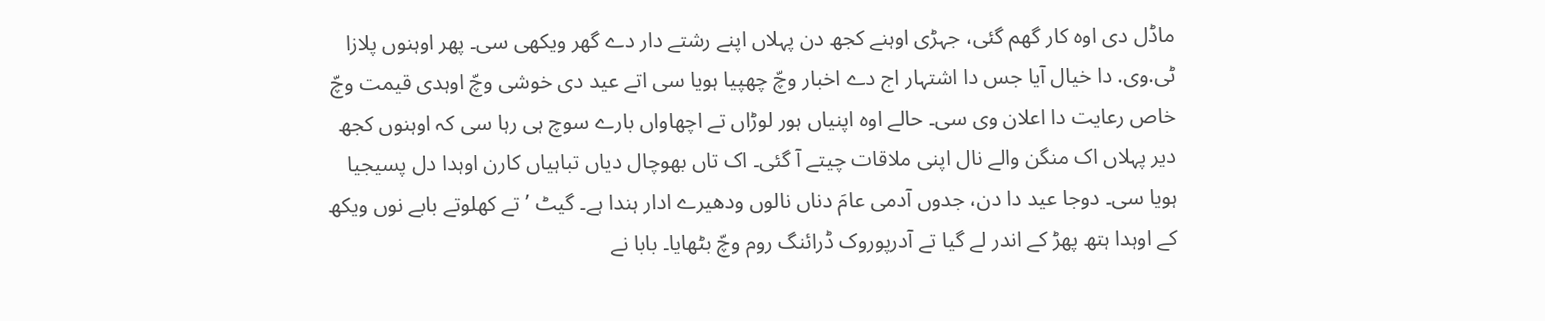ماڈل دی اوہ کار گھم گئی، جہڑی اوہنے کجھ دن پہلاں اپنے رشتے دار دے گھر ویکھی سی۔ پھر اوہنوں پلازا ٹی.وی. دا خیال آیا جس دا اشتہار اج دے اخبار وچّ چھپیا ہویا سی اتے عید دی خوشی وچّ اوہدی قیمت وچّ خاص رعایت دا اعلان وی سی۔ حالے اوہ اپنیاں ہور لوڑاں تے اچھاواں بارے سوچ ہی رہا سی کہ اوہنوں کجھ دیر پہلاں اک منگن والے نال اپنی ملاقات چیتے آ گئی۔ اک تاں بھوچال دیاں تباہیاں کارن اوہدا دل پسیجیا ہویا سی۔ دوجا عید دا دن، جدوں آدمی عامَ دناں نالوں ودھیرے ادار ہندا ہے۔ گیٹ ’تے کھلوتے بابے نوں ویکھ کے اوہدا ہتھ پھڑ کے اندر لے گیا تے آدرپوروک ڈرائنگ روم وچّ بٹھایا۔ بابا نے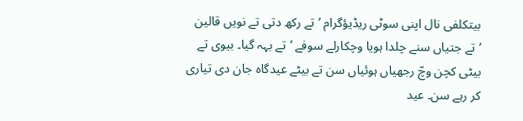بیتکلفی نال اپنی سوٹی ریڈیؤگرام ’تے رکھ دتی تے نویں قالین ’تے جتیاں سنے چلدا ہویا وچکارلے سوفے ’تے بہہ گیا۔ بیوی تے بیٹی کچن وچّ رجھیاں ہوئیاں سن تے بیٹے عیدگاہ جان دی تیاری کر رہے سن۔ عید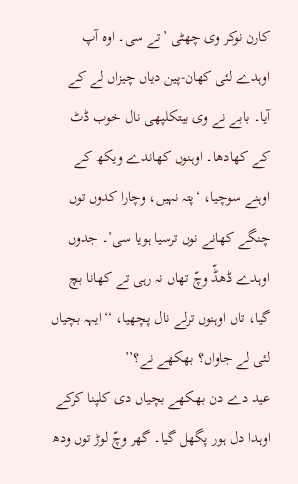کارن نوکر وی چھٹی ’تے سی۔ اوہ آپ اوہدے لئی کھان-پین دیاں چیزاں لے کے آیا۔ بابے نے وی بیتکلپھی نال خوب ڈٹ کے کھادھا۔ اوہنوں کھاندے ویکھ کے اوہنے سوچیا، ‘پتہ نہیں، وچارا کدوں توں چنگے کھانے نوں ترسیا ہویا سی’۔ جدوں اوہدے ڈھڈّ وچّ تھاں نہ رہی تے کھانا بچ گیا، تاں اوہنوں ترلے نال پچھیا، ‘‘ایہہ بچیاں لئی لے جاواں؟ بھکھے نے؟’’
عید دے دن بھکھے بچیاں دی کلپنا کرکے اوہدا دل ہور پگھل گیا۔ گھر وچّ لوڑ توں ودھ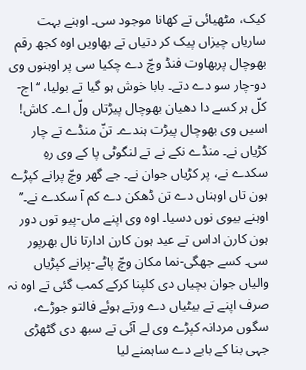کیک، مٹھیائی تے کھانا موجود سی۔ اوہنے بہت ساریاں چیزاں پیک کر دتیاں تے بھاویں اوہ کجھ رقم بھوچال پربھاوت فنڈ وچّ دے چکیا سی پر اوہنوں وی دو-چار سو دے دتے۔ بابا خوش ہو گیا تے بولیا، ‘‘اج-کلّ ہر کسے دا دھیان بھوچال پیڑتاں ولّ اے۔ کاش! اسیں وی بھوچال پیڑت ہندے۔ تنّ منڈے تے چار کڑیاں نے۔ منڈے نکے نے تے لنگوٹی پا کے وی رہِ سکدے نے، پر کڑیاں جوان نے۔ جے گھر وچّ پرانے کپڑے ہون تاں اوہناں دے تن ڈھکن دے کم آ سکدے نے۔’’
اوہنے بیوی نوں دسیا۔ اوہ وی اپنے ماں-پیو توں دور ہون کارن اداس تے عید ہون کارن ادارتا نال بھرپور سی۔ کسے جھگی-نما مکان وچّ پاٹے-پرانے کپڑیاں والیاں جوان بچیاں دی کلپنا کرکے کمب گئی تے اوہ نہ صرف اپنے تے بیٹیاں دے ورتے ہوئے فالتو جوڑے، سگوں مردانہ کپڑے وی لے آئی تے سبھ دی گٹھڑی جہی بنا کے بابے دے ساہمنے لیا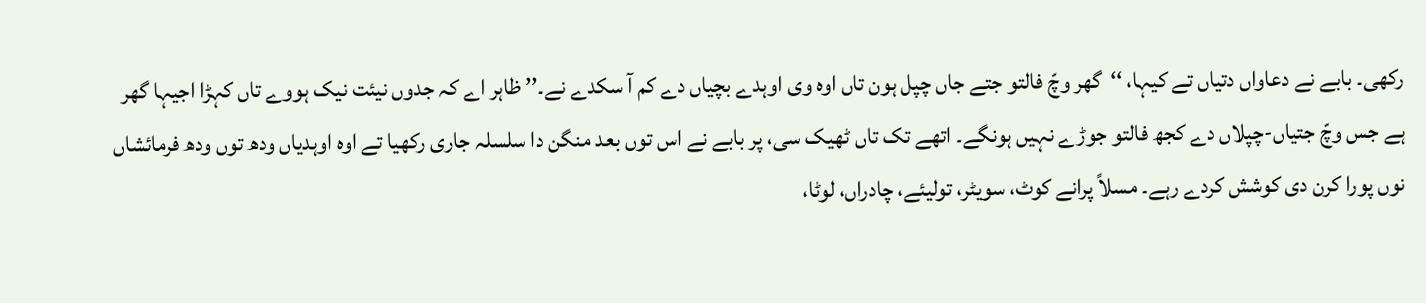رکھی۔ بابے نے دعاواں دتیاں تے کیہا، ‘‘گھر وچّ فالتو جتے جاں چپل ہون تاں اوہ وی اوہدے بچیاں دے کم آ سکدے نے۔’’ ظاہر اے کہ جدوں نیئت نیک ہووے تاں کہڑا اجیہا گھر ہے جس وچّ جتیاں-چپلاں دے کجھ فالتو جوڑے نہیں ہونگے۔ اتھے تک تاں ٹھیک سی، پر بابے نے اس توں بعد منگن دا سلسلہ جاری رکھیا تے اوہ اوہدیاں ودھ توں ودھ فرمائشاں نوں پورا کرن دی کوشش کردے رہے۔ مسلاً پرانے کوٹ، سویٹر، تولیئے، چادراں، لوٹا،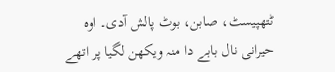ٹتھپیسٹ، صابن، بوٹ پالش آدی۔ اوہ حیرانی نال بابے دا منہ ویکھن لگیا پر اتھے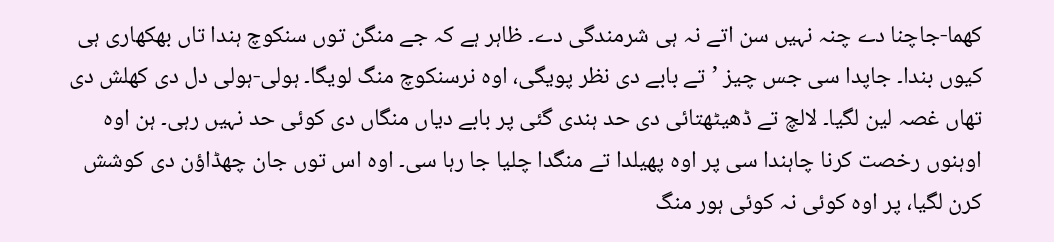کھما-جاچنا دے چنہ نہیں سن اتے نہ ہی شرمندگی دے۔ ظاہر ہے کہ جے منگن توں سنکوچ ہندا تاں بھکھاری ہی کیوں بندا۔ جاپدا سی جس چیز ’تے بابے دی نظر پویگی، اوہ نرسنکوچ منگ لویگا۔ ہولی-ہولی دل دی کھلش دی تھاں غصہ لین لگیا۔ لالچ تے ڈھیٹھتائی دی حد ہندی گئی پر بابے دیاں منگاں دی کوئی حد نہیں رہی۔ ہن اوہ اوہنوں رخصت کرنا چاہندا سی پر اوہ پھیلدا تے منگدا چلیا جا رہا سی۔ اوہ اس توں جان چھڈاؤن دی کوشش کرن لگیا، پر اوہ کوئی نہ کوئی ہور منگ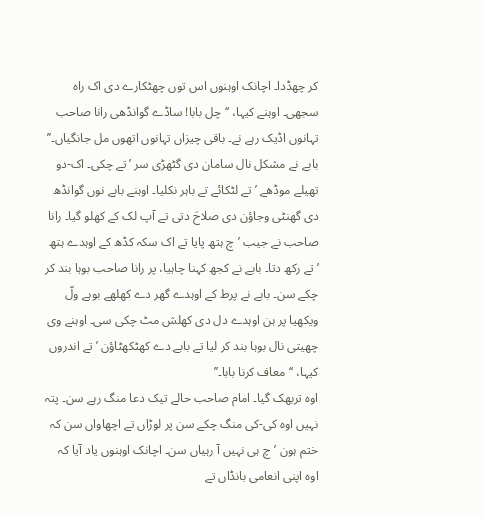کر چھڈدا۔ اچانک اوہنوں اس توں چھٹکارے دی اک راہ سجھی۔ اوہنے کیہا، ‘‘چل بابا! ساڈے گوانڈھی رانا صاحب تہانوں اڈیک رہے نے۔ باقی چیزاں تہانوں اتھوں مل جانگیاں۔’’ بابے نے مشکل نال سامان دی گٹھڑی سر ’تے چکی۔ اک-دو تھیلے موڈھے ’تے لٹکائے تے باہر نکلیا۔ اوہنے بابے نوں گوانڈھ دی گھنٹی وجاؤن دی صلاحَ دتی تے آپ لک کے کھلو گیا۔ رانا صاحب نے جیب ’چ ہتھ پایا تے اک سکہ کڈھ کے اوہدے ہتھ ’تے رکھ دتا۔ بابے نے کجھ کہنا چاہیا، پر رانا صاحب بوہا بند کر چکے سن۔ بابے نے پرط کے اوہدے گھر دے کھلھے بوہے ولّ ویکھیا پر ہن اوہدے دل دی کھلش مٹ چکی سی۔ اوہنے وی چھیتی نال بوہا بند کر لیا تے بابے دے کھٹکھٹاؤن ’تے اندروں کیہا، ‘‘معاف کرنا بابا۔’’
اوہ تربھک گیا۔ امام صاحب حالے تیک دعا منگ رہے سن۔ پتہ نہیں اوہ کی-کی منگ چکے سن پر لوڑاں تے اچھاواں سن کہ ختم ہون ’چ ہی نہیں آ رہیاں سن۔ اچانک اوہنوں یاد آیا کہ اوہ اپنی انعامی بانڈاں تے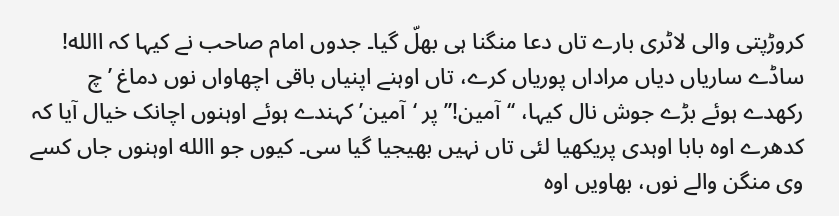کروڑپتی والی لاٹری بارے تاں دعا منگنا ہی بھلّ گیا۔ جدوں امام صاحب نے کیہا کہ االله! ساڈے ساریاں دیاں مراداں پوریاں کرے، تاں اوہنے اپنیاں باقی اچھاواں نوں دماغ ’چ رکھدے ہوئے بڑے جوش نال کیہا، ‘‘آمین!’’ پر ‘آمین’ کہندے ہوئے اوہنوں اچانک خیال آیا کہ کدھرے اوہ بابا اوہدی پریکھیا لئی تاں نہیں بھیجیا گیا سی۔ کیوں جو االله اوہنوں جاں کسے وی منگن والے نوں، بھاویں اوہ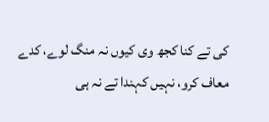کی تے کنا کجھ وی کیوں نہ منگ لوے، کدے معاف کرو، نہیں کہندا تے نہ ہی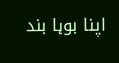اپنا بوہا بند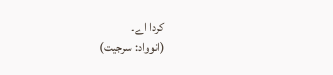کردا اے۔
(انوواد: سرجیت)